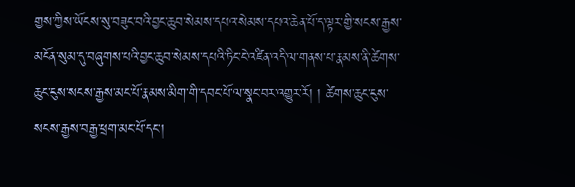གྱས་ཀྱིས་ཡོངས་སུ་བཟུང་བའི་བྱང་ཆུབ་སེམས་དཔའ་སེམས་དཔའ་ཆེན་པོ་ད་ལྟར་གྱི་སངས་རྒྱས་མངོན་སུམ་དུ་བཞུགས་པའི་བྱང་ཆུབ་སེམས་དཔའི་ཏིང་ངེ་འཛིན་འདི་ལ་གནས་པ་རྣམས་ནི་ཚེགས་ཆུང་ངུས་སངས་རྒྱས་མང་པོ་རྣམས་མིག་གི་དབང་པོ་ལ་སྣང་བར་འགྱུར་རོ། ། ཚེགས་ཆུང་ངུས་སངས་རྒྱས་བརྒྱ་ཕྲག་མང་པོ་དང་།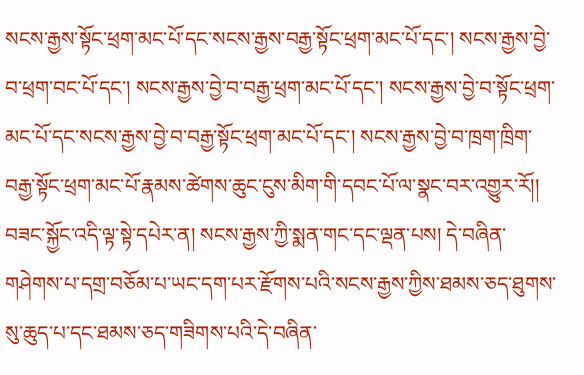སངས་རྒྱས་སྟོང་ཕྲག་མང་པོ་དང་སངས་རྒྱས་བརྒྱ་སྟོང་ཕྲག་མང་པོ་དང་། སངས་རྒྱས་བྱེ་བ་ཕྲག་བང་པོ་དང་། སངས་རྒྱས་བྱེ་བ་བརྒྱ་ཕྲག་མང་པོ་དང་། སངས་རྒྱས་བྱེ་བ་སྟོང་ཕྲག་མང་པོ་དང་སངས་རྒྱས་བྱེ་བ་བརྒྱ་སྟོང་ཕྲག་མང་པོ་དང་། སངས་རྒྱས་བྱེ་བ་ཁྲག་ཁྲིག་བརྒྱ་སྟོང་ཕྲག་མང་པོ་རྣམས་ཚེགས་ཆུང་ངུས་མིག་གི་དབང་པོ་ལ་སྣང་བར་འགྱུར་རོ།། བཟང་སྐྱོང་འདི་ལྟ་སྟེ་དཔེར་ན། སངས་རྒྱས་ཀྱི་སྨན་གང་དང་ལྡན་པས། དེ་བཞིན་གཤེགས་པ་དགྲ་བཅོམ་པ་ཡང་དག་པར་རྫོགས་པའི་སངས་རྒྱས་ཀྱིས་ཐམས་ཅད་ཐུགས་སུ་ཆུད་པ་དང་ཐམས་ཅད་གཟིགས་པའི་དེ་བཞིན་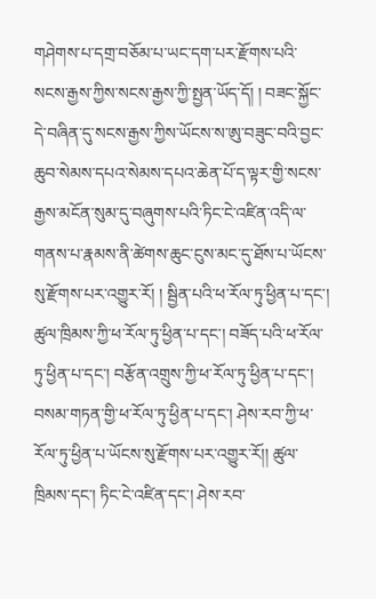གཤེགས་པ་དགྲ་བཅོམ་པ་ཡང་དག་པར་རྫོགས་པའི་སངས་རྒྱས་ཀྱིས་སངས་རྒྱས་ཀྱི་སྤྱན་ཡོད་དོ། ། བཟང་སྐྱོང་དེ་བཞིན་དུ་སངས་རྒྱས་ཀྱིས་ཡོངས་ས་ཨུ་བཟུང་བའི་བྱང་ཆུབ་སེམས་དཔའ་སེམས་དཔའ་ཆེན་པོ་ད་ལྟར་གྱི་སངས་རྒྱས་མངོན་སུམ་དུ་བཞུགས་པའི་ཏིང་ངེ་འཛིན་འདི་ལ་གནས་པ་རྣམས་ནི་ཚེགས་ཆུང་ངུས་མང་དུ་ཐོས་པ་ཡོངས་སུ་རྫོགས་པར་འགྱུར་རོ། ། སྦྱིན་པའི་ཕ་རོལ་ཏུ་ཕྱིན་པ་དང་། ཚུལ་ཁྲིམས་ཀྱི་ཕ་རོལ་ཏུ་ཕྱིན་པ་དང་། བཟོད་པའི་ཕ་རོལ་ཏུ་ཕྱིན་པ་དང་། བརྩོན་འགྲུས་ཀྱི་ཕ་རོལ་ཏུ་ཕྱིན་པ་དང་། བསམ་གཏན་གྱི་ཕ་རོལ་ཏུ་ཕྱིན་པ་དང་། ཤེས་རབ་ཀྱི་ཕ་རོལ་ཏུ་ཕྱིན་པ་ཡོངས་སུ་རྫོགས་པར་འགྱུར་རོ།། ཚུལ་ཁྲིམས་དང་། ཏིང་ངེ་འཛིན་དང་། ཤེས་རབ་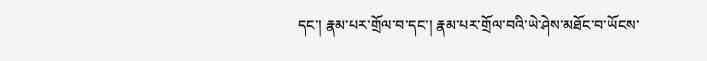དང་། རྣམ་པར་གྲོལ་བ་དང་། རྣམ་པར་གྲོལ་བའི་ཡེ་ཤེས་མཐོང་བ་ཡོངས་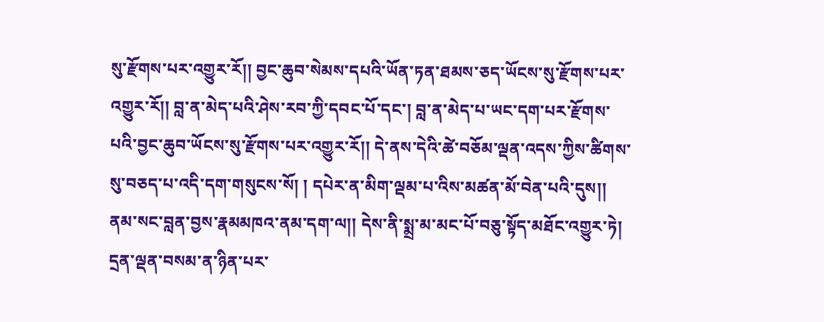སུ་རྫོགས་པར་འགྱུར་རོ།། བྱང་ཆུབ་སེམས་དཔའི་ཡོན་ཏན་ཐམས་ཅད་ཡོངས་སུ་རྫོགས་པར་འགྱུར་རོ།། བླ་ན་མེད་པའི་ཤེས་རབ་ཀྱི་དབང་པོ་དང་། བླ་ན་མེད་པ་ཡང་དག་པར་རྫོགས་པའི་བྱང་ཆུབ་ཡོངས་སུ་རྫོགས་པར་འགྱུར་རོ།། དེ་ནས་དེའི་ཚེ་བཅོམ་ལྡན་འདས་ཀྱིས་ཚིགས་སུ་བཅད་པ་འདི་དག་གསུངས་སོ། ། དཔེར་ན་མིག་ལྡམ་པ་འིས་མཚན་མོ་བེན་པའི་དུས།། ནམ་སང་བླན་བྱས་རྣམམཁའ་ནམ་དག་ལ།། དེས་ནི་སྨྲ་མ་མང་པོ་བཅུ་སྟོད་མཐོང་འགྱུར་ཏེ། དྲན་ལྡན་བསམ་ན་ཉིན་པར་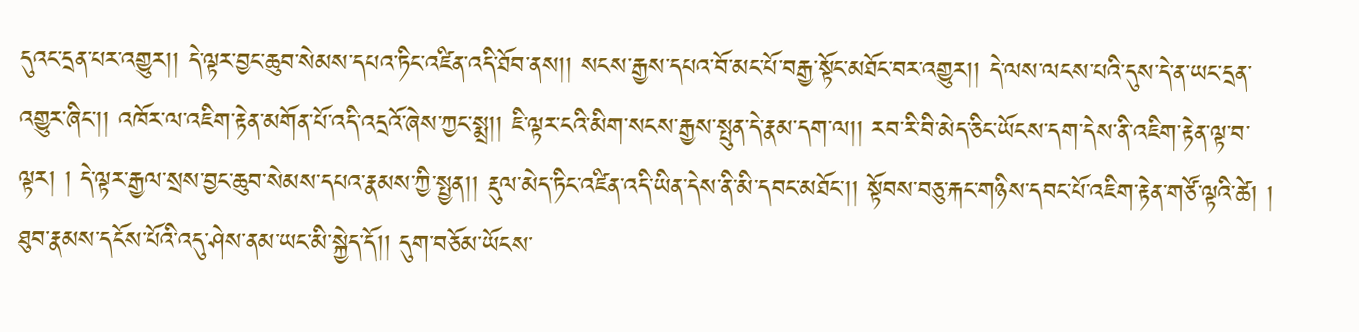དུའང་དྲན་པར་འགྱུར།། དེ་ལྟར་བྱང་ཆུབ་སེམས་དཔའ་ཏིང་འཛིན་འདི་ཐོབ་ནས།། སངས་རྒྱས་དཔའ་བོ་མང་པོ་བརྒྱ་སྟོང་མཐོང་བར་འགྱུར།། དེ་ལས་ལངས་པའི་དུས་དེ་ན་ཡང་དྲན་འགྱུར་ཞིང་།། འཁོར་ལ་འཇིག་རྟེན་མགོན་པོ་འདི་འདྲའོ་ཞེས་ཀྱང་སྨྲ།། ཇི་ལྟར་ངའི་མིག་སངས་རྒྱས་སྤུན་དེ་རྣམ་དག་ལ།། རབ་རི་བི་མེད་ཅིང་ཡོངས་དག་དེས་ནི་འཇིག་རྟེན་ལྟ་བ་ལྟར། ། དེ་ལྟར་རྒྱལ་སྲས་བྱང་ཆུབ་སེམས་དཔའ་རྣམས་ཀྱི་སྤྱན།། རྡུལ་མེད་ཏིང་འཛིན་འདི་ཡིན་དེས་ནི་མི་དབང་མཐོང་།། སྟོབས་བཅུ་རྐང་གཉིས་དབང་པོ་འཇིག་རྟེན་གཙོ་ལྟའི་ཚེ། ། ཐུབ་རྣམས་དངོས་པོའི་འདུ་ཤེས་ནམ་ཡང་མི་སྐྱེད་དོ།། དུག་བཅོམ་ཡོངས་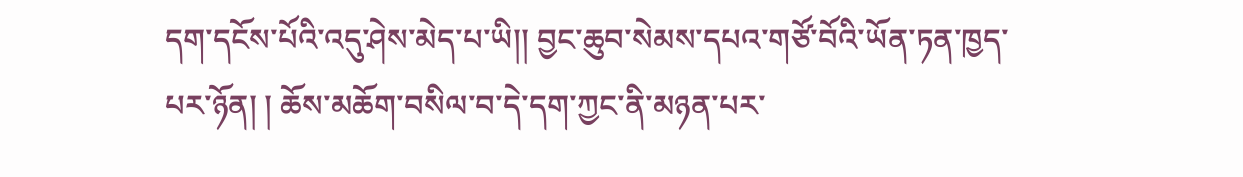དག་དངོས་པོའི་འདུ་ཤེས་མེད་པ་ཡི།། བྱང་ཆུབ་སེམས་དཔའ་གཙོ་བོའི་ཡོན་ཏན་ཁྱད་པར་ཉོན། ། ཆོས་མཆོག་བསིལ་བ་དེ་དག་ཀྱང་ནི་མཉན་པར་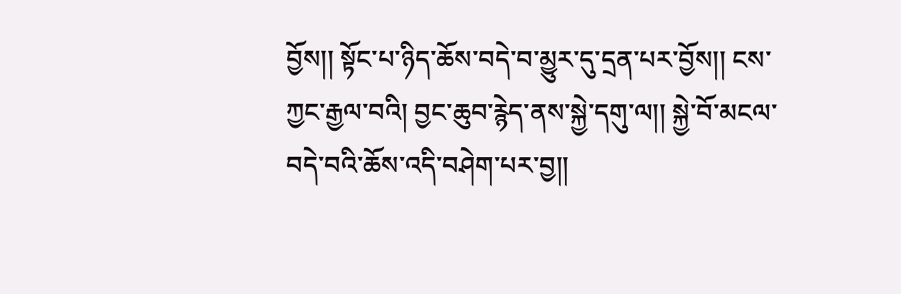བྱོས།། སྟོང་པ་ཉིད་ཆོས་བདེ་བ་མྱུར་དུ་དྲན་པར་བྱོས།། ངས་ཀྱང་རྒྱལ་བའི། བྱང་ཆུབ་རྙེད་ནས་སྐྱེ་དགུ་ལ།། སྐྱེ་བོ་མངལ་བདེ་བའི་ཆོས་འདི་བཤེག་པར་བྱ།།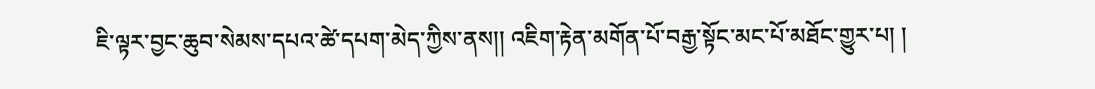ཇི་ལྟར་བྱང་ཆུབ་སེམས་དཔའ་ཚེ་དཔག་མེད་ཀྱིས་ནས།། འཇིག་རྟེན་མགོན་པོ་བརྒྱ་སྟོང་མང་པོ་མཐོང་གྱུར་པ། །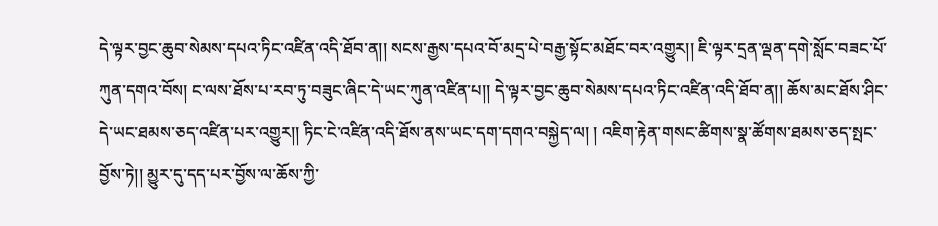དེ་ལྟར་བྱང་ཆུབ་སེམས་དཔའ་ཏིང་འཛིན་འདི་ཐོབ་ན།། སངས་རྒྱས་དཔའ་བོ་མདྲ་པེ་བརྒྱ་སྟོང་མཐོང་བར་འགྱུར།། ཇི་ལྟར་དྲན་ལྡན་དགེ་སློང་བཟང་པོ་ཀུན་དགའ་བོས། ང་ལས་ཐོས་པ་རབ་ཏུ་བཟུང་ཞིང་དེ་ཡང་ཀུན་འཛིན་པ།། དེ་ལྟར་བྱང་ཆུབ་སེམས་དཔའ་ཏིང་འཛིན་འདི་ཐོབ་ན།། ཆོས་མང་ཐོས་ཤིང་དེ་ཡང་ཐམས་ཅད་འཛིན་པར་འགྱུར།། ཏིང་ངེ་འཛིན་འདི་ཐོས་ནས་ཡང་དག་དགའ་བསྐྱེད་ལ། ། འཇིག་རྟེན་གསང་ཚིགས་སྣ་ཚོགས་ཐམས་ཅད་སྤང་བྱོས་ཏེ།། མྱུར་དུ་དད་པར་བྱོས་ལ་ཆོས་ཀྱི་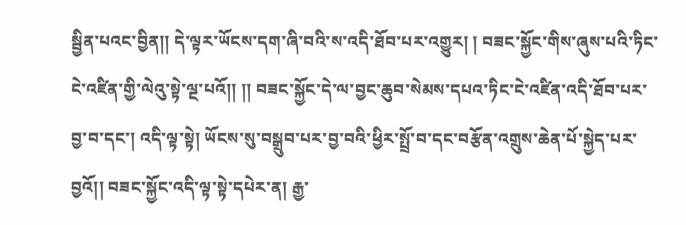སྦྱིན་པའང་བྱིན།། དེ་ལྟར་ཡོངས་དག་ཞི་བའི་ས་འདི་ཐོབ་པར་འགྱུར། ། བཟང་སྐྱོང་གིས་ཞུས་པའི་ཏིང་ངེ་འཛིན་གྱི་ལེའུ་སྟེ་ལྔ་པའོ།། །། བཟང་སྐྱོང་དེ་ལ་བྱང་ཆུབ་སེམས་དཔའ་ཏིང་ངེ་འཛིན་འདི་ཐོབ་པར་བྱ་བ་དང་། འདི་ལྟ་སྟེ། ཡོངས་སུ་བསྒྲུབ་པར་བྱ་བའི་ཕྱིར་སྤྲོ་བ་དང་བརྩོན་འགྲུས་ཆེན་པོ་སྐྱེད་པར་བྱའོ།། བཟང་སྐྱོང་འདི་ལྟ་སྟེ་དཔེར་ན། རྒྱ་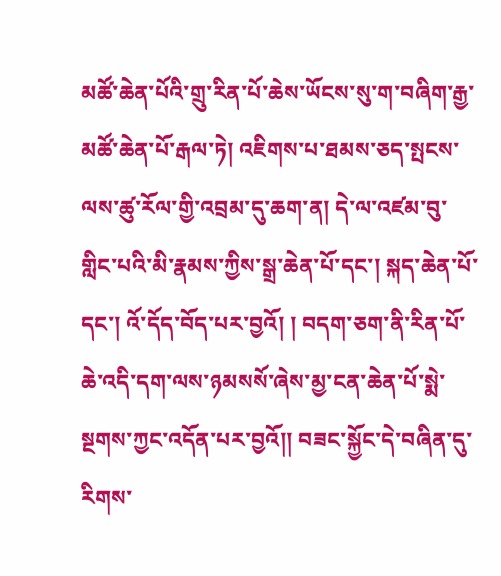མཚོ་ཆེན་པོའི་གྲུ་རིན་པོ་ཆེས་ཡོངས་སུ་ག་བཞིག་རྒྱ་མཚོ་ཆེན་པོ་རྒལ་ཏེ། འཇིགས་པ་ཐམས་ཅད་སྤངས་ལས་ཚུ་རོལ་གྱི་འབྲམ་དུ་ཆག་ན། དེ་ལ་འཛམ་བུ་གླིང་པའི་མི་རྣམས་ཀྱིས་སྒྲ་ཆེན་པོ་དང་། སྐད་ཆེན་པོ་དང་། འོ་དོད་བོད་པར་བྱའོ། ། བདག་ཅག་ནི་རིན་པོ་ཆེ་འདི་དག་ལས་ཉམསསོ་ཞེས་མྱ་ངན་ཆེན་པོ་སྨེ་སྔགས་ཀྱང་འདོན་པར་བྱའོ།། བཟང་སྐྱོང་དེ་བཞིན་དུ་རིགས་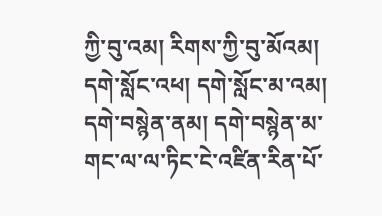ཀྱི་བུ་འམ། རིགས་ཀྱི་བུ་མོའམ། དགེ་སློང་འཕ། དགེ་སློང་མ་འམ། དགེ་བསྙེན་ནམ། དགེ་བསྙེན་མ་གང་ལ་ལ་ཏིང་ངེ་འཛིན་རིན་པོ་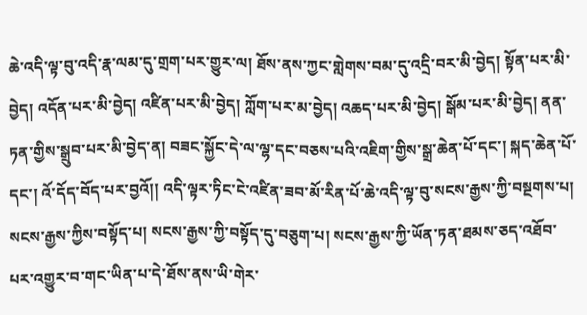ཆེ་འདི་ལྟ་བུ་འདི་རྣ་ལམ་དུ་གྲག་པར་གྱུར་ལ། ཐོས་ནས་ཀྱང་གླེགས་བམ་དུ་འདྲི་བར་མི་བྱེད། སྟོན་པར་མི་བྱེད། འདོན་པར་མི་བྱེད། འཛིན་པར་མི་བྱེད། ཀློག་པར་མ་བྱེད། འཆད་པར་མི་བྱེད། སྒོམ་པར་མི་བྱེད། ནན་ཏན་གྱིས་སྒྲུབ་པར་མི་བྱེད་ན། བཟང་སྐྱོང་དེ་ལ་ལྷ་དང་བཅས་པའི་འཇིག་གྱིས་སྒྲ་ཆེན་པོ་དང་། སྐད་ཆེན་པོ་དང་། འོ་དོད་བོད་པར་བྱའོ།། འདི་ལྟར་ཏིང་ངེ་འཛིན་ཟབ་མོ་རིན་པོ་ཆེ་འདི་ལྟ་བུ་སངས་རྒྱས་ཀྱི་བསྔགས་པ། སངས་རྒྱས་ཀྱིས་བསྟོད་པ། སངས་རྒྱས་ཀྱི་བསྟོད་དུ་བཅུག་པ། སངས་རྒྱས་ཀྱི་ཡོན་ཏན་ཐམས་ཅད་འཐོབ་པར་འགྱུར་བ་གང་ཡིན་པ་དེ་ཐོས་ནས་ཡི་གེར་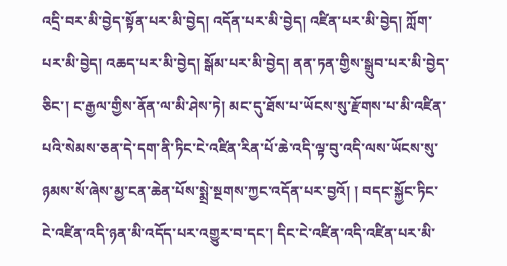འདྲི་བར་མི་བྱེད་སྟོན་པར་མི་བྱེད། འདོན་པར་མི་བྱེད། འཛིན་པར་མི་བྱེད། ཀློག་པར་མི་བྱེད། འཆད་པར་མི་བྱེད། སྒོམ་པར་མི་བྱེད། ནན་ཏན་གྱིས་སྒྲུབ་པར་མི་བྱེད་ཅིང་། ང་རྒྱལ་གྱིས་ནོན་ལ་མི་ཤེས་ཏེ། མང་དུ་ཐོས་པ་ཡོངས་སུ་རྫོགས་པ་མི་འཛིན་པའི་སེམས་ཅན་དེ་དག་ནི་ཏིང་ངེ་འཛིན་རིན་པོ་ཆེ་འདི་ལྟ་བུ་འདི་ལས་ཡོངས་སུ་ཉམས་སོ་ཞེས་མྱ་ངན་ཆེན་པོས་སྨྲེ་སྔགས་ཀྱང་འདོན་པར་བྱའོ། ། བདང་སྐྱོང་ཏིང་ངེ་འཛིན་འདི་ཉན་མི་འདོད་པར་འགྱུར་བ་དང་། དིང་ངེ་འཛིན་འདི་འཛིན་པར་མི་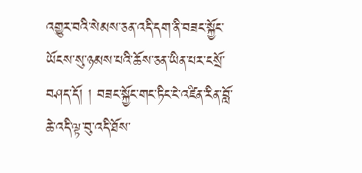འགྱུར་བའི་སེམས་ཅན་འདི་དག་ནི་བཟང་སྐྱོང་ཡོངས་སུ་ཉམས་པའི་ཆོས་ཅན་ཡིན་པར་ངསྲོ་བཤད་དོ། ། བཟང་སྐྱོང་གང་ཏིང་ངེ་འཛིན་རིན་བློ་ཆེ་འདི་ལྟ་བུ་འདི་ཐོས་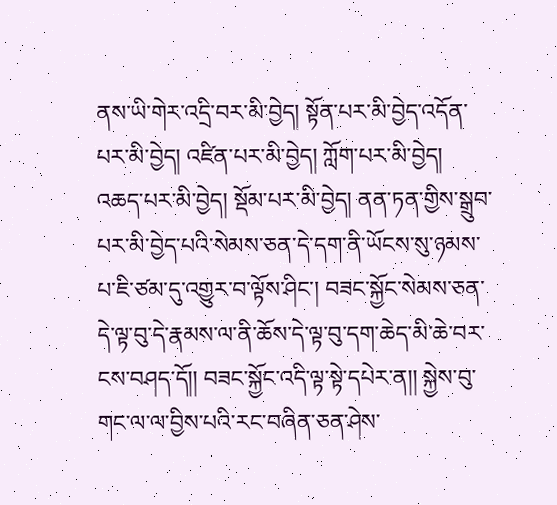ནས་ཡི་གེར་འདྲི་བར་མི་བྱེད། སྟོན་པར་མི་བྱེད་འདོན་པར་མི་བྱེད། འཛིན་པར་མི་བྱེད། ཀློག་པར་མི་བྱེད། འཆད་པར་མི་བྱེད། སྡོམ་པར་མི་བྱེད། ནན་ཏན་གྱིས་སྒྲུབ་པར་མི་བྱེད་པའི་སེམས་ཅན་དེ་དག་ནི་ཡོངས་སུ་ཉམས་པ་ཇི་ཙམ་དུ་འགྱུར་བ་ལྟོས་ཤིང་། བཟང་སྐྱོང་སེམས་ཅན་དེ་ལྟ་བུ་དེ་རྣམས་ལ་ནི་ཆོས་དེ་ལྟ་བུ་དག་ཆེད་མི་ཆེ་བར་ངས་བཤད་དོ།། བཟང་སྐྱོང་འདི་ལྟ་སྟེ་དཔེར་ན།། སྐྱེས་བུ་གང་ལ་ལ་བྱིས་པའི་རང་བཞིན་ཅན་ཤེས་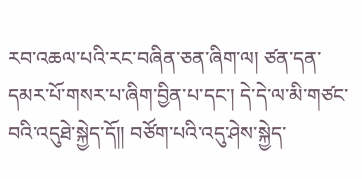རབ་འཆལ་པའི་རང་བཞིན་ཅན་ཞིག་ལ། ཙན་དན་དམར་པོ་གསར་པ་ཞིག་བྱིན་པ་དང་། དེ་དེ་ལ་མི་གཙང་བའི་འདུཐེ་སྐྱེད་དོ།། བཙོག་པའི་འདུ་ཤེས་སྐྱེད་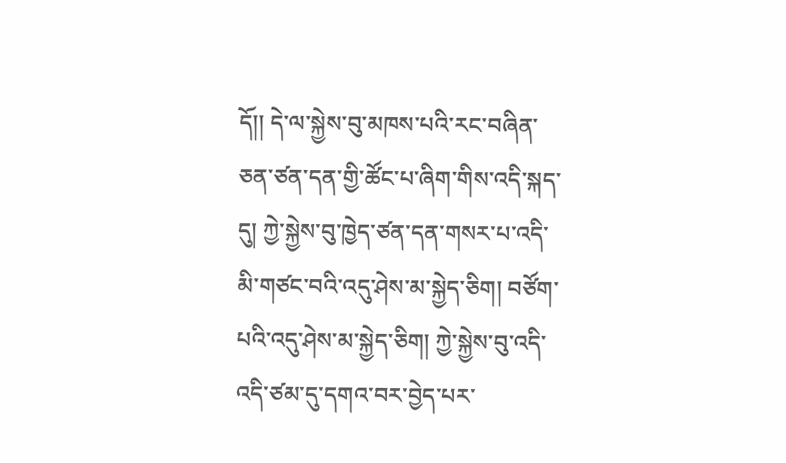དོ།། དེ་ལ་སྐྱེས་བུ་མཁས་པའི་རང་བཞིན་ཅན་ཙན་དན་གྱི་ཚོང་པ་ཞིག་གིས་འདི་སྐད་དུ། ཀྱེ་སྐྱེས་བུ་ཁྱེད་ཙན་དན་གསར་པ་འདི་མི་གཙང་བའི་འདུ་ཤེས་མ་སྐྱེད་ཅིག། བཙོག་པའི་འདུ་ཤེས་མ་སྐྱེད་ཅིག། ཀྱེ་སྐྱེས་བུ་འདི་འདི་ཙམ་དུ་དགའ་བར་བྱེད་པར་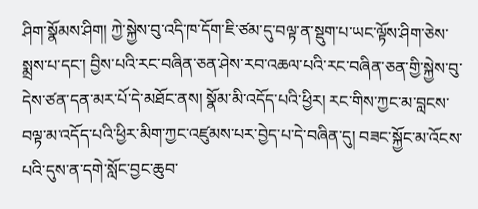ཤིག་སྣོམས་ཤིག། ཀྱེ་སྐྱེས་བུ་འདི་ཁ་དོག་ཇི་ཙམ་དུ་བལྟ་ན་སྡུག་པ་ཡང་ལྟོས་ཤིག་ཅེས་སྨྲས་པ་དང་། བྱིས་པའི་རང་བཞིན་ཅན་ཤེས་རབ་འཆལ་པའི་རང་བཞིན་ཅན་གྱི་སྐྱེས་བུ་དེས་ཙན་དན་མར་པོ་དེ་མཐོང་ནས། སྣོམ་མི་འདོད་པའི་ཕྱིར། རང་གིས་ཀྱང་མ་བླངས་བལྟ་མ་འདོད་པའི་ཕྱིར་མིག་ཀྱང་འཛུམས་པར་བྱེད་པ་དེ་བཞིན་དུ། བཟང་སྐྱོང་མ་འོངས་པའི་དུས་ན་དགེ་སློང་བྱང་ཆུབ་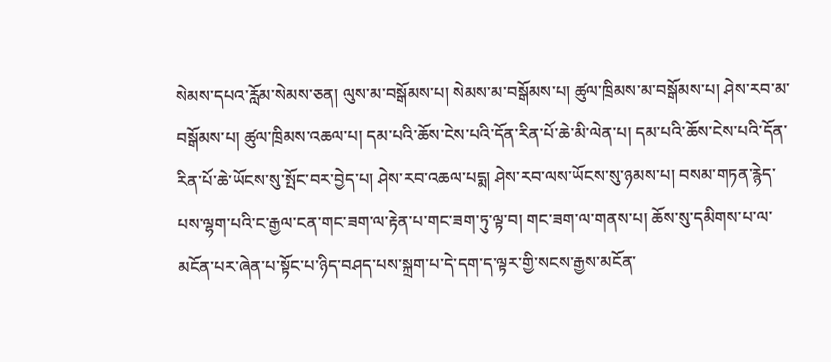སེམས་དཔའ་རློམ་སེམས་ཅན། ལུས་མ་བསྒོམས་པ། སེམས་མ་བསྒོམས་པ། ཚུལ་ཁྲིམས་མ་བསྒོམས་པ། ཤེས་རབ་མ་བསྒོམས་པ། ཚུལ་ཁྲིམས་འཆལ་པ། དམ་པའི་ཆོས་ངེས་པའི་དོན་རིན་པོ་ཆེ་མི་ལེན་པ། དམ་པའི་ཆོས་ངེས་པའི་དོན་རིན་པོ་ཆེ་ཡོངས་སུ་སྤོང་བར་བྱེད་པ། ཤེས་རབ་འཆལ་པདྨ། ཤེས་རབ་ལས་ཡོངས་སུ་ཉམས་པ། བསམ་གཏན་རྙེད་པས་ལྷག་པའི་ང་རྒྱལ་ངན་གང་ཟག་ལ་རྟེན་པ་གང་ཟག་ཏུ་ལྟ་བ། གང་ཟག་ལ་གནས་པ། ཆོས་སུ་དམིགས་པ་ལ་མངོན་པར་ཞེན་པ་སྟོང་པ་ཉིད་བཤད་པས་སྐྲག་པ་དེ་དག་ད་ལྟར་གྱི་སངས་རྒྱས་མངོན་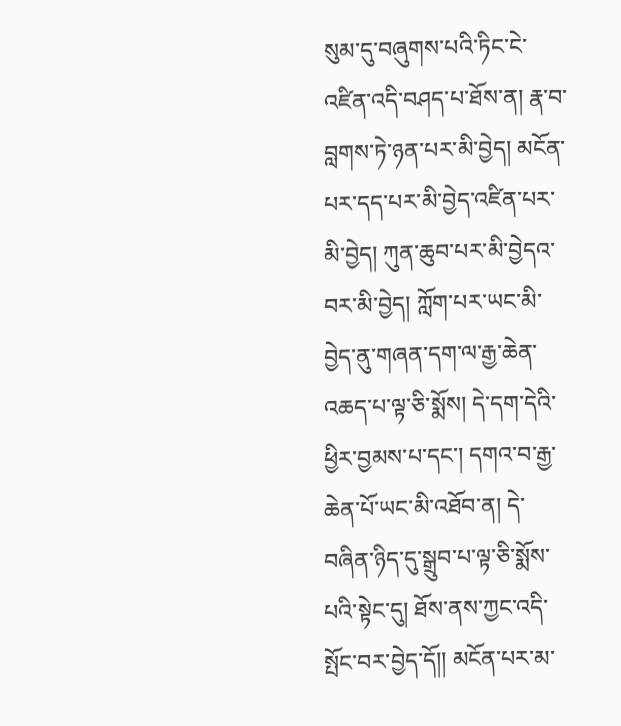སུམ་དུ་བཞུགས་པའི་ཏིང་ངེ་འཛིན་འདི་བཤད་པ་ཐོས་ན། རྣ་བ་བླགས་ཏེ་ཉན་པར་མི་བྱེད། མངོན་པར་དད་པར་མི་བྱེད་འཛིན་པར་མི་བྱེད། ཀུན་ཆུབ་པར་མི་བྱེདའ་བར་མི་བྱེད། ཀློག་པར་ཡང་མི་བྱེད་ནུ་གཞན་དག་ལ་རྒྱ་ཆེན་འཆད་པ་ལྟ་ཅི་སྨོས། དེ་དག་དེའི་ཕྱིར་བྱམས་པ་དང་། དགའ་བ་རྒྱ་ཆེན་པོ་ཡང་མི་འཐོབ་ན། དེ་བཞིན་ཉིད་དུ་སྒྲུབ་པ་ལྟ་ཅི་སྨོས་པའི་སྟེང་དུ། ཐོས་ནས་ཀྱང་འདི་སྤོང་བར་བྱེད་དོ།། མངོན་པར་མ་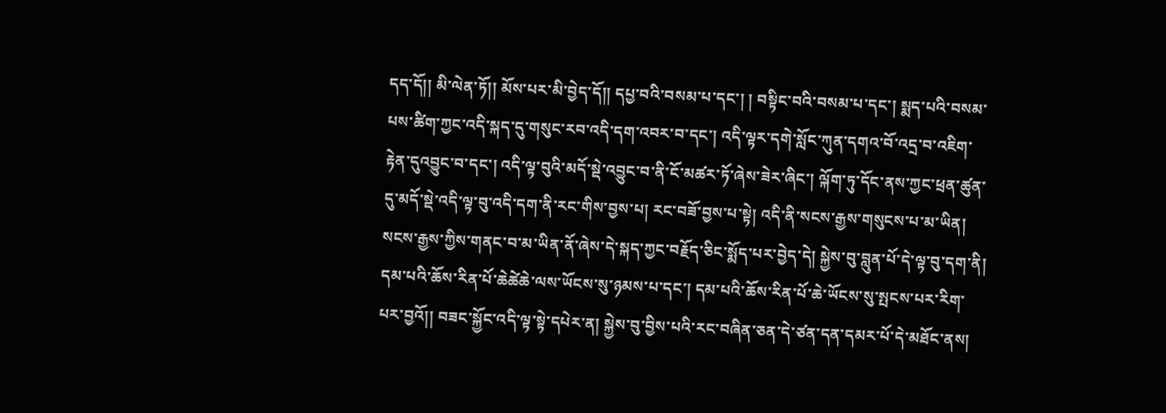དད་དོ།། མི་ལེན་ཏོ།། མོས་པར་མི་བྱེད་དོ།། དཔྱ་བའི་བསམ་པ་དང་། ། བསྟིང་བའི་བསམ་པ་དང་། སྨད་པའི་བསམ་པས་ཚིག་ཀྱང་འདི་སྐད་དུ་གསུང་རབ་འདི་དག་འབར་བ་དང་། འདི་ལྟར་དགེ་སློང་ཀུན་དགའ་བོ་འདྲ་བ་འཇིག་རྟེན་དུའབྱུང་བ་དང་། འདི་ལྟ་བུའི་མདོ་སྡེ་འབྱུང་བ་ནི་ངོ་མཚར་ཏོ་ཞེས་ཟེར་ཞིང་། ལྐོག་ཏུ་དོང་ནས་ཀྱང་ཕྲན་ཚུན་དུ་མདོ་སྡེ་འདི་ལྟ་བུ་འདི་དག་ནི་རང་གིས་བྱས་པ། རང་བཟོ་བྱས་པ་སྟེ། འདི་ནི་སངས་རྒྱས་གསུངས་པ་མ་ཡིན། སངས་རྒྱས་ཀྱིས་གནང་བ་མ་ཡིན་ནོ་ཞེས་དེ་སྐད་ཀྱང་བརྗོད་ཅིང་སྨོད་པར་བྱེད་དེ། སྐྱེས་བུ་བླུན་པོ་དེ་ལྟ་བུ་དག་ནི། དམ་པའི་ཆོས་རིན་པོ་ཆེཚེཆེ་ལས་ཡོངས་སུ་ཉམས་པ་དང་། དམ་པའི་ཆོས་རིན་པོ་ཆེ་ཡོངས་སུ་སྤངས་པར་རིག་པར་བྱའོ།། བཟང་སྐྱོང་འདི་ལྟ་སྟེ་དཔེར་ན། སྐྱེས་བུ་བྱིས་པའི་རང་བཞིན་ཅན་དེ་ཙན་དན་དམར་པོ་དེ་མཐོང་ནས།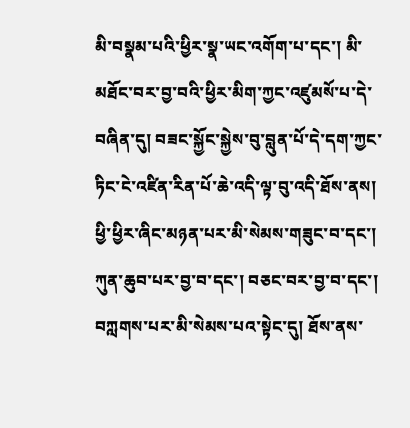མི་བསྣམ་པའི་ཕྱིར་སྣ་ཡང་འགོག་པ་དང་། མི་མཐོང་བར་བྱ་བའི་ཕྱིར་མིག་ཀྱང་འཛུམསོ་པ་དེ་བཞིན་དུ། བཟང་སྐྱོང་སྐྱེས་བུ་བླུན་པོ་དེ་དག་ཀྱང་ཏིང་ངེ་འཛིན་རིན་པོ་ཆེ་འདི་ལྟ་བུ་འདི་ཐོས་ནས། ཕྱི་ཕྱིར་ཞིང་མཉན་པར་མི་སེམས་གཟུང་བ་དང་། ཀུན་ཆུབ་པར་བྱ་བ་དང་། བཅང་བར་བྱ་བ་དང་། བཀླགས་པར་མི་སེམས་པའ་སྟེང་དུ། ཐོས་ནས་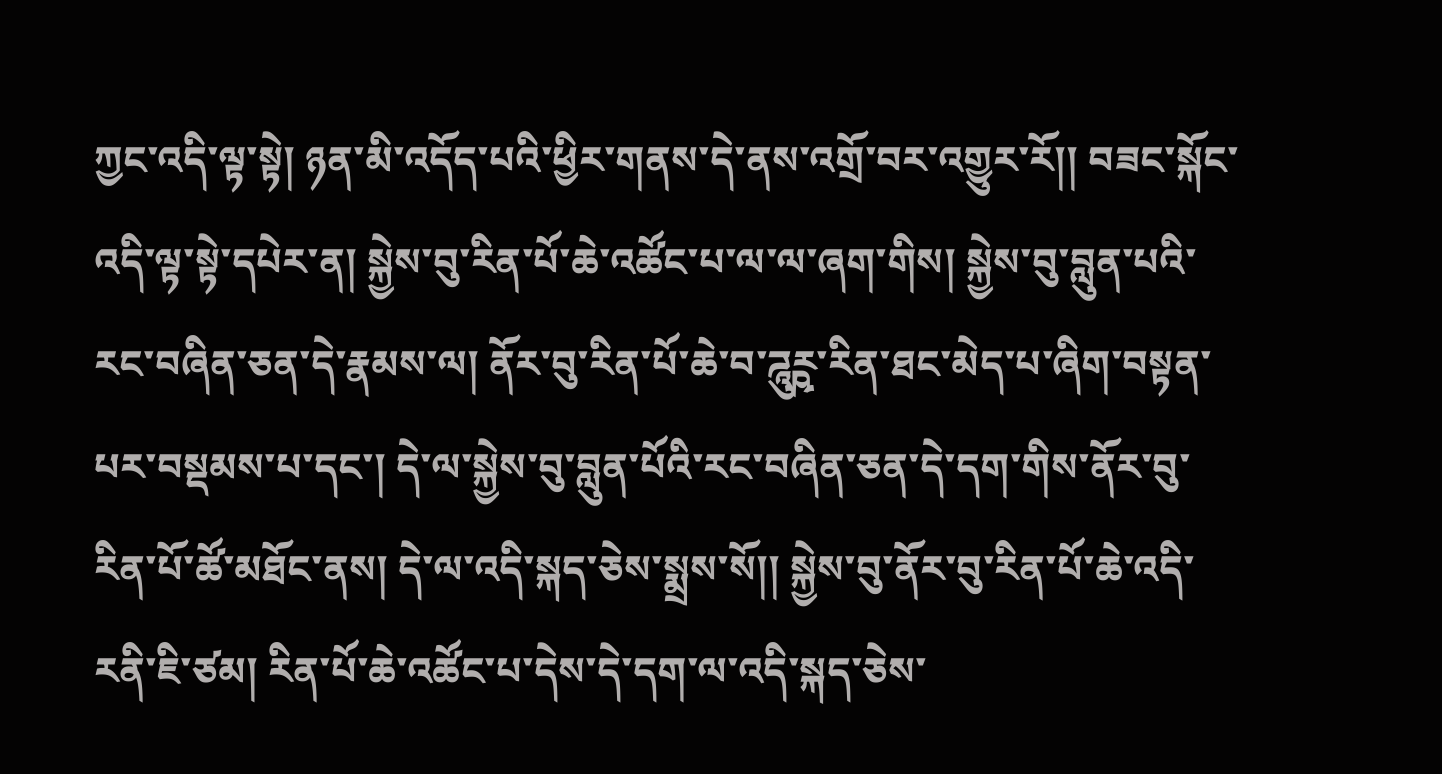ཀྱང་འདི་ལྟ་སྟེ། ཉན་མི་འདོད་པའི་ཕྱིར་གནས་དེ་ནས་འགྲོ་བར་འགྱུར་རོ།། བཟང་སྐོང་འདི་ལྟ་སྟེ་དཔེར་ན། སྐྱེས་བུ་རིན་པོ་ཆེ་འཚོང་པ་ལ་ལ་ཞག་གིས། སྐྱེས་བུ་བླུན་པའི་རང་བཞིན་ཅན་དེ་རྣམས་ལ། ནོར་བུ་རིན་པོ་ཆེ་བ་ཌཱུཪྵ་རིན་ཐང་མེད་པ་ཞིག་བསྟན་པར་བསྡམས་པ་དང་། དེ་ལ་སྐྱེས་བུ་བླུན་པོའི་རང་བཞིན་ཅན་དེ་དག་གིས་ནོར་བུ་རིན་པོ་ཚོ་མཐོང་ནས། དེ་ལ་འདི་སྐད་ཅེས་སྨྲས་སོ།། སྐྱེས་བུ་ནོར་བུ་རིན་པོ་ཆེ་འདི་རནི་ཇི་ཙམ། རིན་པོ་ཆེ་འཚོང་པ་དེས་དེ་དག་ལ་འདི་སྐད་ཅེས་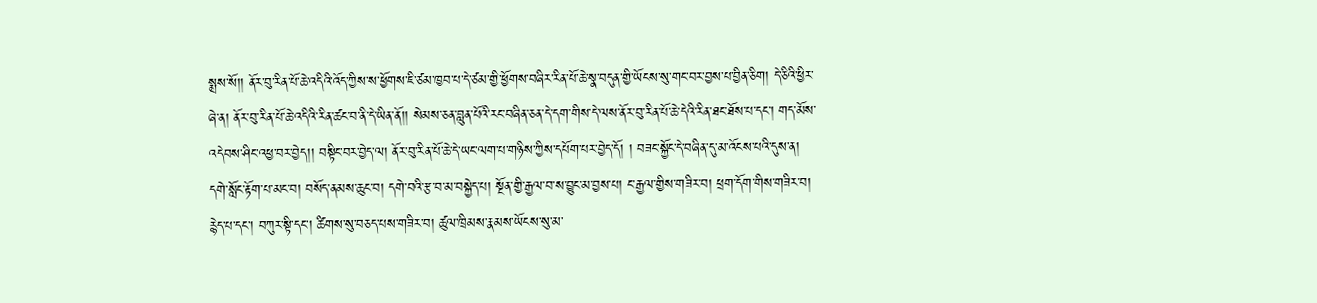སྨྲས་སོ།། ནོར་བུ་རིན་པོ་ཆེ་འདིའི་འོད་ཀྱིས་ས་ཕྱོགས་ཇི་ཙམ་ཁྱབ་པ་དེ་ཙམ་གྱི་ཕྱོགས་བཞིར་རིན་པོ་ཆེ་སྣ་བདུན་གྱི་ཡོངས་སུ་གང་བར་བྱས་པ་བྱིན་ཅིག། དེ་ཅིའི་ཕྱིར་ཞེ་ན། ནོར་བུ་རིན་པོ་ཆེ་འདིའི་རིན་ཚང་བ་ནི་དེ་ཡིན་ནོ།། སེམས་ཅན་བླུན་པོའི་རང་བཞིན་ཅན་དེ་དག་གིས་དེ་ལས་ནོར་བུ་རིན་པོ་ཆེ་དེའི་རིན་ཐང་ཐོས་པ་དང་། གད་མོས་འདེབས་ཤིང་འཕྱ་བར་བྱེད།། བསྟིང་བར་བྱེད་ལ། ནོར་བུ་རིན་པོ་ཆེ་དེ་ཡང་ལག་པ་གཉིས་ཀྱིས་དཔོག་པར་བྱེད་དོ། ། བཟང་སྐྱོང་དེ་བཞིན་དུ་མ་འོངས་པའི་དུས་ན། དགེ་སློང་རྟོག་པ་མང་བ། བསོད་ནམས་ཆུང་བ། དགེ་བའི་རྩ་བ་མ་བསྐྱེད་པ། སྔོན་གྱི་རྒྱལ་བ་ས་བྱུང་མ་བྱས་པ། ང་རྒྱལ་གྱིས་གཟིར་བ། ཕྲག་དོག་གིས་གཟིར་བ། རྙེད་པ་དང་། བཀུར་སྟི་དང་། ཚིགས་སུ་བཅད་པས་གཟིར་བ། ཚུལ་ཁྲིམས་རྣམས་ཡོངས་སུ་མ་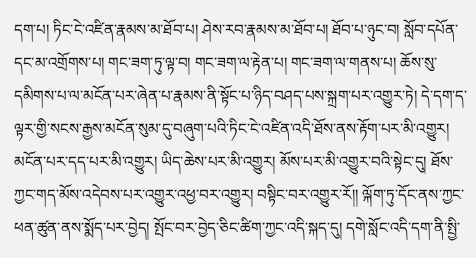དག་པ། ཏིང་ངེ་འཛིན་རྣམས་མ་ཐོབ་པ། ཤེས་རབ་རྣམས་མ་ཐོབ་པ། ཐོབ་པ་ཉུང་བ། སློབ་དཔོན་དང་མ་འགྲོགས་པ། གང་ཟག་ཏུ་ལྟ་བ། གང་ཟག་ལ་རྟེན་པ། གང་ཟག་ལ་གནས་པ། ཆོས་སུ་དམིགས་པ་ལ་མངོན་པར་ཞེན་པ་རྣམས་ནི་སྟོང་པ་ཉིད་བཤད་པས་སྐྲག་པར་འགྱུར་ཏེ། དེ་དག་ད་ལྟར་གྱི་སངས་རྒྱས་མངོན་སུམ་དུ་བཞུག་པའི་ཏིང་ངེ་འཛིན་འདི་ཐོས་ནས་རྟོག་པར་མི་འགྱུར། མངོན་པར་དད་པར་མི་འགྱུར། ཡིད་ཆེས་པར་མི་འགྱུར། མོས་པར་མི་འགྱུར་བའི་སྟེང་དུ། ཐོས་ཀྱང་གད་མོས་འདེབས་པར་འགྱུར་འཕྱ་བར་འགྱུར། བསྟིང་བར་འགྱུར་རོ།། ལྐོག་ཏུ་དོང་ནས་ཀྱང་ཕན་ཚུན་ནས་སྨོད་པར་བྱེད། སྤོང་བར་བྱེད་ཅིང་ཚིག་ཀྱང་འདི་སྐད་དུ། དགེ་སློང་འདི་དག་ནི་སྤྱི་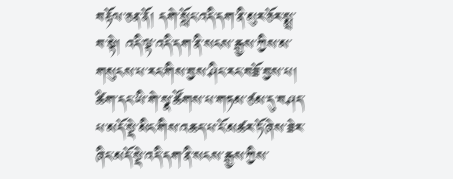བརྟོལ་ཅན་ནོ། དགེ་སློང་འདི་དག་ནི་མུར་ཅོར་སྨྲ་བ་སྟེ། འདི་ལྟ་འདི་དག་ནི་སངས་རྒྱས་ཀྱིས་མ་གསུངས་པ་རང་གིས་བྱས་ཤིང་རང་བཟོ་བྱས་པ། ཚིག་དང་ཡི་གེ་སྣ་ཚོགས་པ་གཏམ་ཙམ་དུ་བཤད་པ་མདོ་སྡེ་མིང་གིས་འཆད་པ་ངོ་མཚར་ཏོ་ཞེས་ཟེར་ཞིང་མདོ་སྡེ་འདི་དག་ནི་སངས་རྒྱས་ཀྱིས་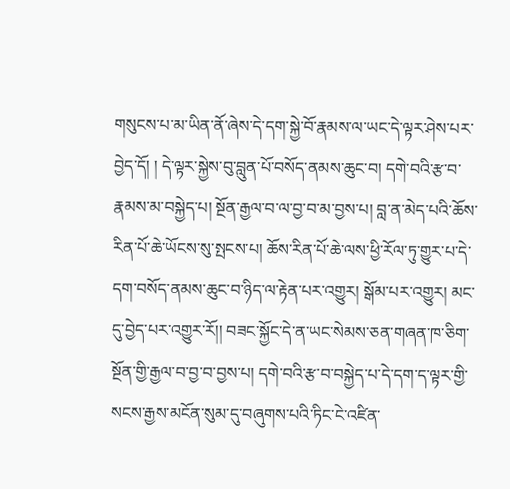གསུངས་པ་མ་ཡིན་ནོ་ཞེས་དེ་དག་སྐྱེ་བོ་རྣམས་ལ་ཡང་དེ་ལྟར་ཤེས་པར་བྱེད་དོ། ། དེ་ལྟར་སྐྱེས་བུ་བླུན་པོ་བསོད་ནམས་ཆུང་བ། དགེ་བའི་རྩ་བ་རྣམས་མ་བསྐྱེད་པ། སྔོན་རྒྱལ་བ་ལ་བྱ་བ་མ་བྱས་པ། བླ་ན་མེད་པའི་ཆོས་རིན་པོ་ཆེ་ཡོངས་སུ་སྤངས་པ། ཆོས་རིན་པོ་ཆེ་ལས་ཕྱི་རོལ་ཏུ་གྱུར་པ་དེ་དག་བསོད་ནམས་ཆུང་བ་ཉིད་ལ་རྟེན་པར་འགྱུར། སྒོམ་པར་འགྱུར། མང་དུ་བྱེད་པར་འགྱུར་རོ།། བཟང་སྐྱོང་དེ་ན་ཡང་སེམས་ཅན་གཞན་ཁ་ཅིག་སྔོན་གྱི་རྒྱལ་བ་བྱ་བ་བྱས་པ། དགེ་བའི་རྩ་བ་བསྐྱེད་པ་དེ་དག་ད་ལྟར་གྱི་སངས་རྒྱས་མངོན་སུམ་དུ་བཞུགས་པའི་ཏིང་ངེ་འཛིན་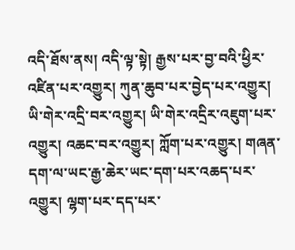འདི་ཐོས་ནས། འདི་ལྟ་སྟེ། རྒྱས་པར་བྱ་བའི་ཕྱིར་འཛིན་པར་འགྱུར། ཀུན་ཆུབ་པར་བྱེད་པར་འགྱུར། ཡི་གེར་འདྲི་བར་འགྱུར། ཡི་གེར་འདྲིར་འཇུག་པར་འགྱུར། འཆང་བར་འགྱུར། ཀློག་པར་འགྱུར། གཞན་དག་ལ་ཡང་རྒྱ་ཆེར་ཡང་དག་པར་འཆད་པར་འགྱུར། ལྷག་པར་དད་པར་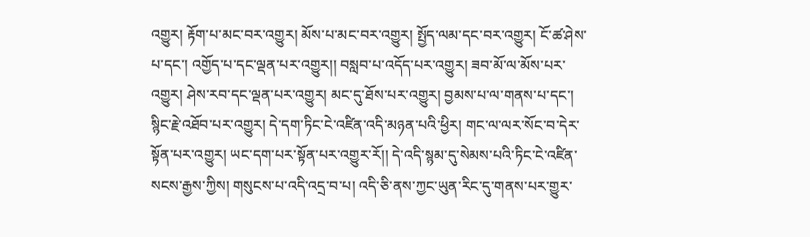འགྱུར། རྟོག་པ་མང་བར་འགྱུར། མོས་པ་མང་བར་འགྱུར། སྤྱོད་ལམ་དང་བར་འགྱུར། ངོ་ཚ་ཤེས་པ་དང་། འགྱོད་པ་དང་ལྡན་པར་འགྱུར།། བསླབ་པ་འདོད་པར་འགྱུར། ཟབ་མོ་ལ་མོས་པར་འགྱུར། ཤེས་རབ་དང་ལྡན་པར་འགྱུར། མང་དུ་ཐོས་པར་འགྱུར། བྱམས་པ་ལ་གནས་པ་དང་། སྙིང་རྗེ་འཐོབ་པར་འགྱུར། དེ་དག་ཏིང་ངེ་འཛིན་འདི་མཉན་པའི་ཕྱིར། གང་ལ་ལར་སོང་བ་དེར་སྟོན་པར་འགྱུར། ཡང་དག་པར་སྟོན་པར་འགྱུར་རོ།། དེ་འདི་སྙམ་དུ་སེམས་པའི་ཏིང་ངེ་འཛིན་སངས་རྒྱས་ཀྱིས། གསུངས་པ་འདི་འདྲ་བ་པ། འདི་ཅི་ནས་ཀྱང་ཡུན་རིང་དུ་གནས་པར་གྱུར་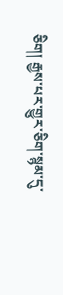ཅིག། རྒྱས་པར་གྱུར་ཅིག་སྙམ་དུ་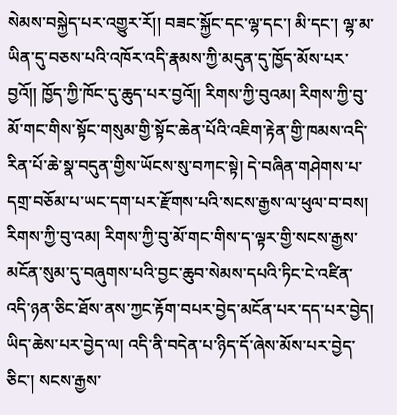སེམས་བསྐྱེད་པར་འགྱུར་རོ།། བཟང་སྐྱོང་དང་ལྷ་དང་། མི་དང་། ལྷ་མ་ཡིན་དུ་བཅས་པའི་འཁོར་འདི་རྣམས་ཀྱི་མདུན་དུ་ཁྱོད་མོས་པར་བྱའོ།། ཁྱོད་ཀྱི་ཁོང་དུ་ཆུད་པར་བྱའོ།། རིགས་ཀྱི་བུའམ། རིགས་ཀྱི་བུ་མོ་གང་གིས་སྟོང་གསུམ་གྱི་སྟོང་ཆེན་པོའི་འཇིག་རྟེན་གྱི་ཁམས་འདི་རིན་པོ་ཆེ་སྣ་བདུན་གྱིས་ཡོངས་སུ་བཀང་སྟེ། དེ་བཞིན་གཤེགས་པ་དགྲ་བཅོམ་པ་ཡང་དག་པར་རྫོགས་པའི་སངས་རྒྱས་ལ་ཕུལ་བ་བས། རིགས་ཀྱི་བུ་འམ། རིགས་ཀྱི་བུ་མོ་གང་གིས་ད་ལྟར་གྱི་སངས་རྒྱས་མངོན་སུམ་དུ་བཞུགས་པའི་བྱང་ཆུབ་སེམས་དཔའི་ཏིང་ངེ་འཛིན་འདི་ཉན་ཅིང་ཐོས་ནས་ཀྱང་རྟོག་བཔར་བྱེད་མངོན་པར་དད་པར་བྱེད། ཡིད་ཆེས་པར་བྱེད་ལ། འདི་ནི་བདེན་པ་ཉིད་དོ་ཞེས་མོས་པར་བྱེད་ཅིང་། སངས་རྒྱས་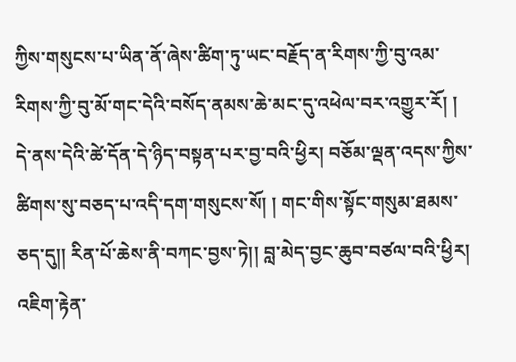ཀྱིས་གསུངས་པ་ཡིན་ནོ་ཞེས་ཚིག་ཏུ་ཡང་བརྗོད་ན་རིགས་ཀྱི་བུ་འམ་རིགས་ཀྱི་བུ་མོ་གང་དེའི་བསོད་ནམས་ཆེ་མང་དུ་འཕེལ་བར་འགྱུར་རོ། ། དེ་ནས་དེའི་ཚེ་དོན་དེ་ཉིད་བསྟན་པར་བྱ་བའི་ཕྱིར། བཅོམ་ལྡན་འདས་ཀྱིས་ཚིགས་སུ་བཅད་པ་འདི་དག་གསུངས་སོ། ། གང་གིས་སྟོང་གསུམ་ཐམས་ཅད་དུ།། རིན་པོ་ཆེས་ནི་བཀང་བྱས་ཏེ།། བླ་མེད་བྱང་ཆུབ་བཙལ་བའི་ཕྱིར། འཇིག་རྟེན་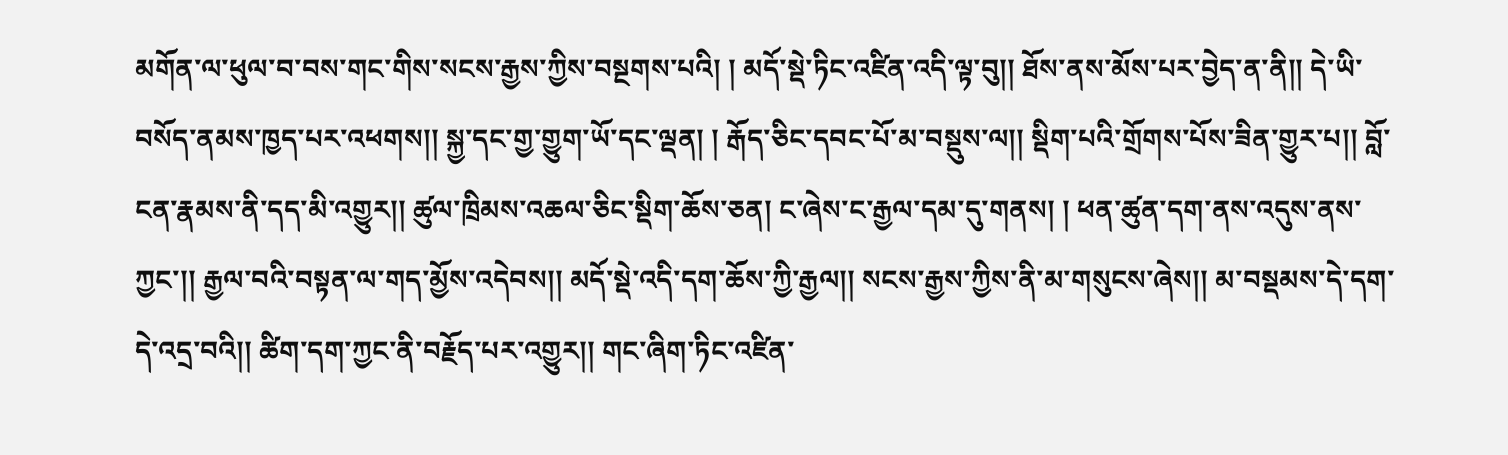མགོན་ལ་ཕུལ་བ་བས་གང་གིས་སངས་རྒྱས་ཀྱིས་བསྔགས་པའི། ། མདོ་སྡེ་ཏིང་འཛིན་འདི་ལྟ་བུ།། ཐོས་ནས་མོས་པར་བྱེད་ན་ནི།། དེ་ཡི་བསོད་ནམས་ཁྱད་པར་འཕགས།། སྐྱ་དང་གྱ་གྱུག་ཡོ་དང་ལྡན། ། རྒོད་ཅིང་དབང་པོ་མ་བསྡུས་ལ།། སྡིག་པའི་གྲོགས་པོས་ཟིན་གྱུར་པ།། བློ་ངན་རྣམས་ནི་དད་མི་འགྱུར།། ཚུལ་ཁྲིམས་འཆལ་ཅིང་སྡིག་ཆོས་ཅན། ང་ཞེས་ང་རྒྱལ་དམ་དུ་གནས། ། ཕན་ཚུན་དག་ནས་འདུས་ནས་ཀྱང་།། རྒྱལ་བའི་བསྟན་ལ་གད་མྱོས་འདེབས།། མདོ་སྡེ་འདི་དག་ཆོས་ཀྱི་རྒྱལ།། སངས་རྒྱས་ཀྱིས་ནི་མ་གསུངས་ཞེས།། མ་བསྡམས་དེ་དག་དེ་འདྲ་བའི།། ཚིག་དག་ཀྱང་ནི་བརྗོད་པར་འགྱུར།། གང་ཞིག་ཏིང་འཛིན་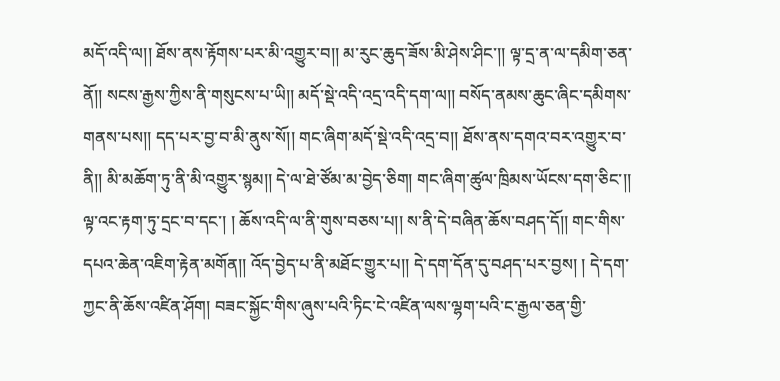མདོ་འདི་ལ།། ཐོས་ནས་རྟོགས་པར་མི་འགྱུར་བ།། མ་རུང་ཆུད་ཟོས་མི་ཤེས་ཤིང་།། ལྟ་དྲ་ན་ལ་དམིག་ཅན་ནོ།། སངས་རྒྱས་ཀྱིས་ནི་གསུངས་པ་ཡི།། མདོ་སྡེ་འདི་འདྲ་འདི་དག་ལ།། བསོད་ནམས་ཆུང་ཞིང་དམིགས་གནས་པས།། དད་པར་བྱ་བ་མི་ནུས་སོ།། གང་ཞིག་མདོ་སྡེ་འདི་འདྲ་བ།། ཐོས་ནས་དགའ་བར་འགྱུར་བ་ནི།། མི་མཆོག་ཏུ་ནི་མི་འགྱུར་སྙམ།། དེ་ལ་ཐེ་ཙོམ་མ་བྱེད་ཅིག། གང་ཞིག་ཚུལ་ཁྲིམས་ཡོངས་དག་ཅིང་།། ལྟ་འང་རྟག་ཏུ་དྲང་བ་དང་། ། ཆོས་འདི་ལ་ནི་གུས་བཅས་པ།། ས་ནི་དེ་བཞིན་ཆོས་བཤད་དོ།། གང་གིས་དཔའ་ཆེན་འཇིག་རྟེན་མགོན།། འོད་བྱེད་པ་ནི་མཐོང་གྱུར་པ།། དེ་དག་དོན་དུ་བཤད་པར་བྱས། ། དེ་དག་ཀྱང་ནི་ཆོས་འཛིན་ཤོག། བཟང་སྐྱོང་གིས་ཞུས་པའི་ཏིང་ངེ་འཛིན་ལས་ལྷག་པའི་ང་རྒྱལ་ཅན་གྱི་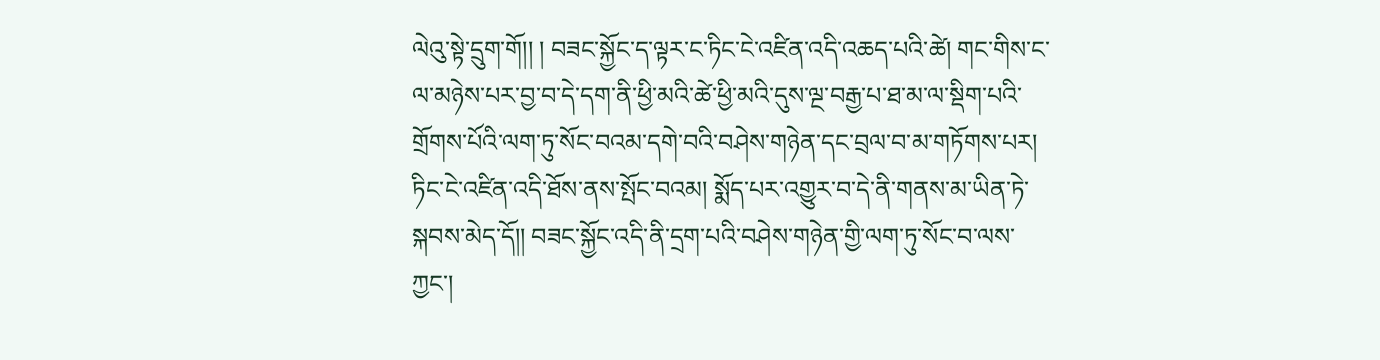ལེའུ་སྟེ་དྲུག་གོ།། ། བཟང་སྐྱོང་ད་ལྟར་ང་ཏིང་ངེ་འཛིན་འདི་འཆད་པའི་ཚེ། གང་གིས་ང་ལ་མཉེས་པར་བྱ་བ་དེ་དག་ནི་ཕྱི་མའི་ཚེ་ཕྱི་མའི་དུས་ལྔ་བརྒྱ་པ་ཐ་མ་ལ་སྡིག་པའི་གྲོགས་པོའི་ལག་ཏུ་སོང་བའམ་དགེ་བའི་བཤེས་གཉེན་དང་བྲལ་བ་མ་གཏོགས་པར། ཏིང་ངེ་འཛིན་འདི་ཐོས་ནས་སྤོང་བའམ། སྨོད་པར་འགྱུར་བ་དེ་ནི་གནས་མ་ཡིན་ཏེ་སྐབས་མེད་དོ།། བཟང་སྐྱོང་འདི་ནི་དྲག་པའི་བཤེས་གཉེན་གྱི་ལག་ཏུ་སོང་བ་ལས་ཀྱང་།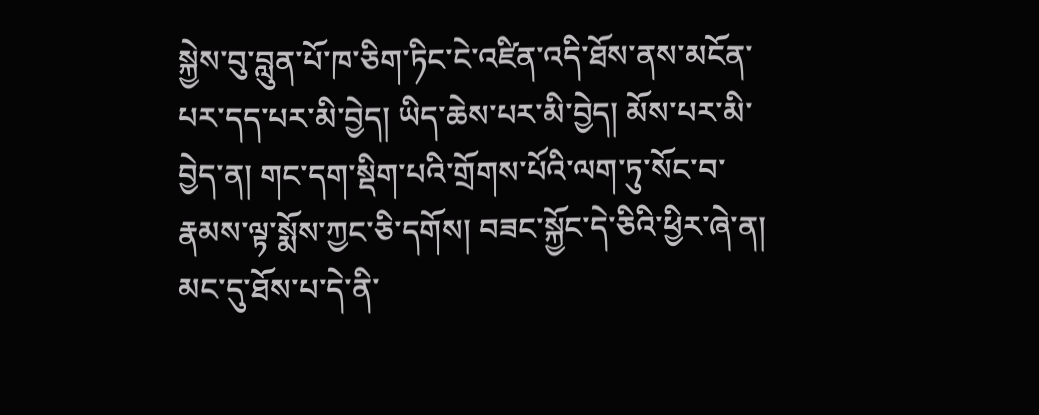སྐྱེས་བུ་བླུན་པོ་ཁ་ཅིག་ཏིང་ངེ་འཛིན་འདི་ཐོས་ནས་མངོན་པར་དད་པར་མི་བྱེད། ཡིད་ཆེས་པར་མི་བྱེད། མོས་པར་མི་བྱེད་ན། གང་དག་སྡིག་པའི་གྲོགས་པོའི་ལག་ཏུ་སོང་བ་རྣམས་ལྟ་སྨོས་ཀྱང་ཅི་དགོས། བཟང་སྐྱོང་དེ་ཅིའི་ཕྱིར་ཞེ་ན། མང་དུ་ཐོས་པ་དེ་ནི་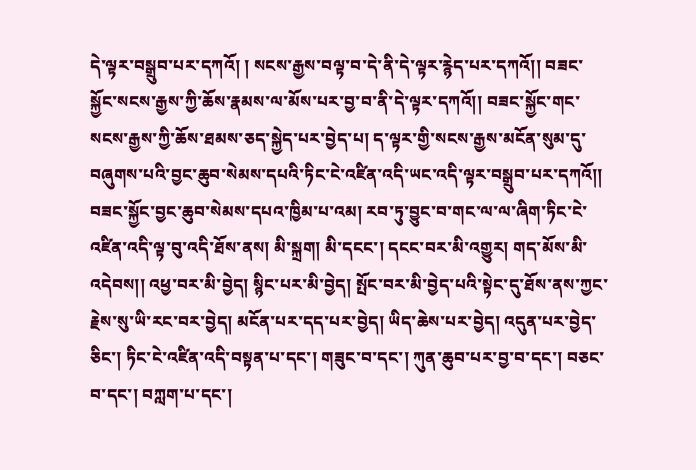དེ་ལྟར་བསྒྲུབ་པར་དཀའོ། ། སངས་རྒྱས་བལྟ་བ་དེ་ནི་དེ་ལྟར་རྙེད་པར་དཀའོ།། བཟང་སྐྱོང་སངས་རྒྱས་ཀྱི་ཆོས་རྣམས་ལ་མོས་པར་བྱ་བ་ནི་དེ་ལྟར་དཀའོ།། བཟང་སྐྱོང་གང་སངས་རྒྱས་ཀྱི་ཆོས་ཐམས་ཅད་སྐྱེད་པར་བྱེད་པ། ད་ལྟར་གྱི་སངས་རྒྱས་མངོན་སུམ་དུ་བཞུགས་པའི་བྱང་ཆུབ་སེམས་དཔའི་ཏིང་ངེ་འཛིན་འདི་ཡང་འདི་ལྟར་བསྒྲུབ་པར་དཀའོ།། བཟང་སྐྱོང་བྱང་ཆུབ་སེམས་དཔའ་ཁྱིམ་པ་འམ། རབ་ཏུ་བྱུང་བ་གང་ལ་ལ་ཞིག་ཏིང་ངེ་འཛིན་འདི་ལྟ་བུ་འདི་ཐོས་ནས། མི་སྐྲག། མི་དངང་། དངང་བར་མི་འགྱུར། གད་མོས་མི་འདེབས།། འཕྱ་བར་མི་བྱེད། སྙིང་པར་མི་བྱེད། སྤོང་བར་མི་བྱེད་པའི་སྟེང་དུ་ཐོས་ནས་ཀྱང་རྗེས་སུ་ཡི་རང་བར་བྱེད། མངོན་པར་དད་པར་བྱེད། ཡིད་ཆེས་པར་བྱེད། འདུན་པར་བྱེད་ཅིང་། ཏིང་ངེ་འཛིན་འདི་བསྟན་པ་དང་། གཟུང་བ་དང་། ཀུན་ཆུབ་པར་བྱ་བ་དང་། བཅང་བ་དང་། བཀླག་པ་དང་།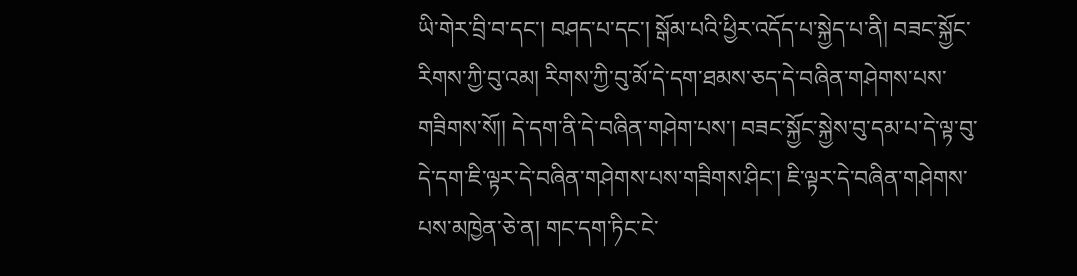ཡི་གེར་བྲི་བ་དང་། བཤད་པ་དང་། སྒོམ་པའི་ཕྱིར་འདོད་པ་སྐྱེད་པ་ནི། བཟང་སྐྱོང་རིགས་ཀྱི་བུ་འམ། རིགས་ཀྱི་བུ་མོ་དེ་དག་ཐམས་ཅད་དེ་བཞིན་གཤེགས་པས་གཟིགས་སོ།། དེ་དག་ནི་དེ་བཞིན་གཤེག་པས་། བཟང་སྐྱོང་སྐྱེས་བུ་དམ་པ་དེ་ལྟ་བུ་དེ་དག་ཇི་ལྟར་དེ་བཞིན་གཤེགས་པས་གཟིགས་ཤིང་། ཇི་ལྟར་དེ་བཞིན་གཤེགས་པས་མཁྱེན་ཅེ་ན། གང་དག་ཏིང་ངེ་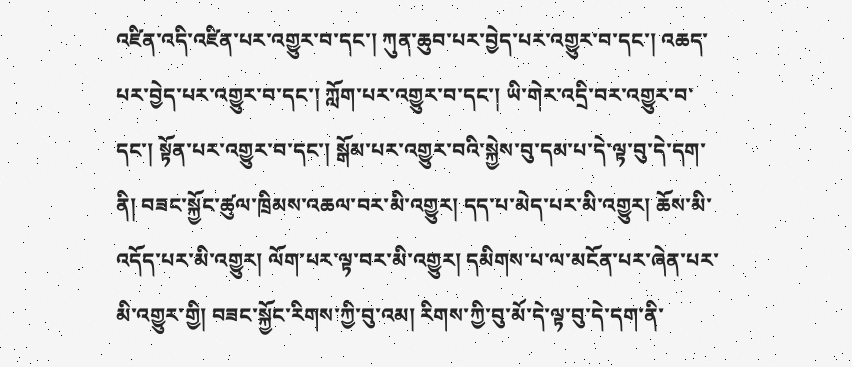འཛིན་འདི་འཛིན་པར་འགྱུར་བ་དང་། ཀུན་ཆུབ་པར་བྱེད་པར་འགྱུར་བ་དང་། འཆད་པར་བྱེད་པར་འགྱུར་བ་དང་། ཀློག་པར་འགྱུར་བ་དང་། ཡི་གེར་འདྲི་བར་འགྱུར་བ་དང་། སྟོན་པར་འགྱུར་བ་དང་། སྒོམ་པར་འགྱུར་བའི་སྐྱེས་བུ་དམ་པ་དེ་ལྟ་བུ་དེ་དག་ནི། བཟང་སྐྱོང་ཚུལ་ཁྲིམས་འཆལ་བར་མི་འགྱུར། དད་པ་མེད་པར་མི་འགྱུར། ཆོས་མི་འདོད་པར་མི་འགྱུར། ལོག་པར་ལྟ་བར་མི་འགྱུར། དམིགས་པ་ལ་མངོན་པར་ཞེན་པར་མི་འགྱུར་གྱི། བཟང་སྐྱོང་རིགས་ཀྱི་བུ་འམ། རིགས་ཀྱི་བུ་མོ་དེ་ལྟ་བུ་དེ་དག་ནི་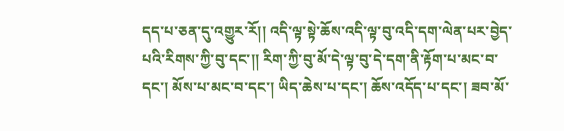དད་པ་ཅན་དུ་འགྱུར་རོ།། འདི་ལྟ་སྟེ་ཆོས་འདི་ལྟ་བུ་འདི་དག་ལེན་པར་བྱེད་པའི་རིགས་ཀྱི་བུ་དང་།། རིག་ཀྱི་བུ་མོ་དེ་ལྟ་བུ་དེ་དག་ནི་རྟོག་པ་མང་བ་དང་། མོས་པ་མང་བ་དང་། ཡིད་ཆེས་པ་དང་། ཆོས་འདོད་པ་དང་། ཟབ་མོ་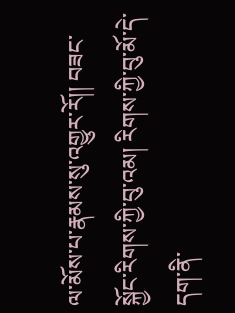ལ་མོས་པ་རྣམས་སུ་འགྱུར་རོ།། བཟང་སྐྱོང་རིགས་ཀྱི་བུ་འམ། རིགས་ཀྱི་བུ་མོ་དེ་དག་ནི་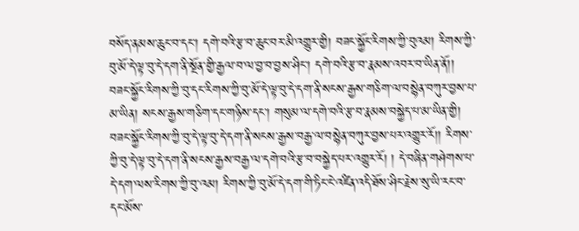བསོད་ནམས་ཆུང་བ་དང་། དགེ་བའི་རྩ་བ་ཆུང་བར་མི་འགྱུར་གྱི། བཟང་སྐྱོང་རིགས་ཀྱི་བུའམ། རིགས་ཀྱི་བུ་མོ་དེ་ལྟ་བུ་དེ་དག་ནི་སྔོན་གྱི་རྒྱལ་བ་ལ་བྱ་བ་བྱས་ཤིང་། དགེ་བའི་རྩ་བ་རྣམས་འབར་བ་ཡིན་ནོ།། བཟང་སྐྱོང་རིགས་ཀྱི་བུ་དང་རིགས་ཀྱི་བུ་མོ་དེ་ལྟ་བུ་དེ་དག་ནི་སངས་རྒྱས་གཅིག་ལ་བསྙེན་བཀུར་བྱས་པ་མ་ཡིན། སངས་རྒྱས་གཅིག་དང་གཉིས་དང་། གསུམ་ལ་དགེ་བའི་རྩ་བ་རྣམས་བསྐྱེད་པ་མ་ཡིན་གྱི། བཟང་སྐྱོང་རིགས་ཀྱི་བུ་དེ་ལྟ་བུ་དེ་དག་ནི་སངས་རྒྱས་བརྒྱ་ལ་བསྙེན་བཀུར་བྱས་པར་འགྱུར་རོ།། རིགས་ཀྱི་བུ་དེ་ལྟ་བུ་དེ་དག་ནི་སངས་རྒྱས་བརྒྱ་ལ་དགེ་བའི་རྩ་བ་བསྐྱེད་པར་འགྱུར་རོ། ། དེ་བཞིན་གཤེགས་པ་དེ་དག་ལས་རིགས་ཀྱི་བུ་འམ། རིགས་ཀྱི་བུ་མོ་དེ་དག་གི་ཏིང་ངེ་འཛིན་འདི་ཐོས་ཤིང་རྗེས་སུ་ཡི་རང་བ་དང་མོས་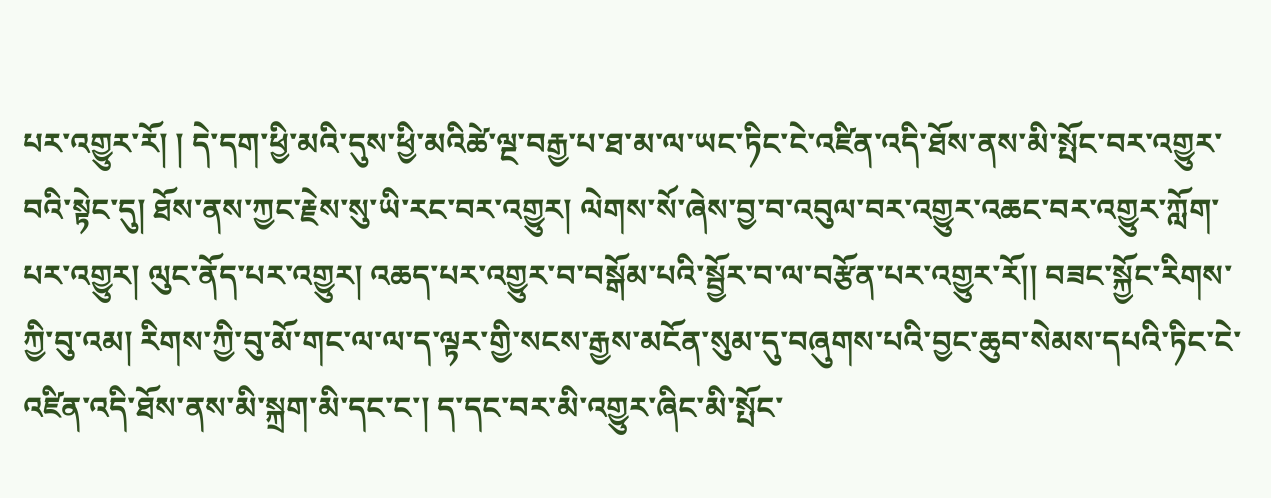པར་འགྱུར་རོ། ། དེ་དག་ཕྱི་མའི་དུས་ཕྱི་མའིཚེ་ལྔ་བརྒྱ་པ་ཐ་མ་ལ་ཡང་ཏིང་ངེ་འཛིན་འདི་ཐོས་ནས་མི་སྤོང་བར་འགྱུར་བའི་སྟེང་དུ། ཐོས་ནས་ཀྱང་རྗེས་སུ་ཡི་རང་བར་འགྱུར། ལེགས་སོ་ཞེས་བྱ་བ་འབུལ་བར་འགྱུར་འཆང་བར་འགྱུར་ཀློག་པར་འགྱུར། ལུང་ནོད་པར་འགྱུར། འཆད་པར་འགྱུར་བ་བསྒོམ་པའི་སྦྱོར་བ་ལ་བརྩོན་པར་འགྱུར་རོ།། བཟང་སྐྱོང་རིགས་ཀྱི་བུ་འམ། རིགས་ཀྱི་བུ་མོ་གང་ལ་ལ་ད་ལྟར་གྱི་སངས་རྒྱས་མངོན་སུམ་དུ་བཞུགས་པའི་བྱང་ཆུབ་སེམས་དཔའི་ཏིང་ངེ་འཛིན་འདི་ཐོས་ནས་མི་སྐྲག་མི་དང་ང་། ད་དང་བར་མི་འགྱུར་ཞིང་མི་སྤོང་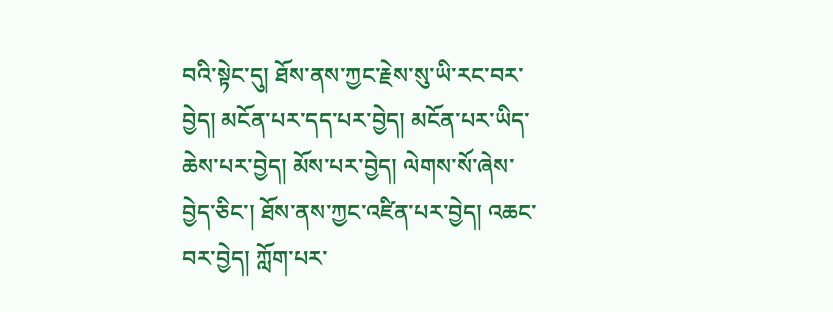བའི་སྟེང་དུ། ཐོས་ནས་ཀྱང་རྗེས་སུ་ཡི་རང་བར་བྱེད། མངོན་པར་དད་པར་བྱེད། མངོན་པར་ཡིད་ཆེས་པར་བྱེད། མོས་པར་བྱེད། ལེགས་སོ་ཞེས་བྱེད་ཅིང་། ཐོས་ནས་ཀྱང་འཛིན་པར་བྱེད། འཆང་བར་བྱེད། ཀློག་པར་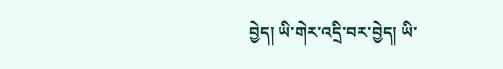བྱེད། ཡི་གེར་འདྲི་བར་བྱེད། ཡི་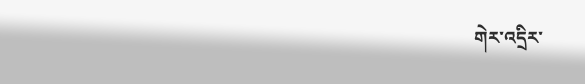གེར་འདྲིར་